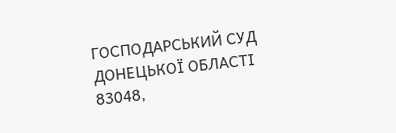ГОСПОДАРСЬКИЙ СУД ДОНЕЦЬКОЇ ОБЛАСТІ
83048,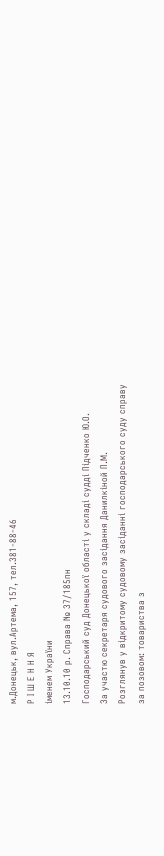м.Донецьк, вул.Артема, 157, тел.381-88-46
Р І Ш Е Н Н Я
іменем України
13.10.10 р. Справа № 37/185пн
Господарський суд Донецької області у складі судді Підченко Ю.О.
За участю секретаря судового засідання Данилкіной П.М.
Розглянув у відкритому судовому засіданні господарського суду справу
за позовом: товариства з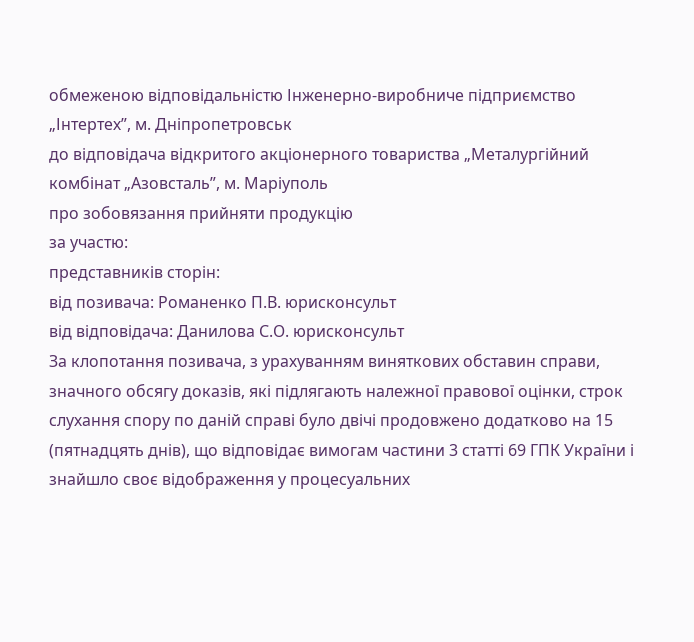обмеженою відповідальністю Інженерно-виробниче підприємство „Інтертех”, м. Дніпропетровськ
до відповідача відкритого акціонерного товариства „Металургійний комбінат „Азовсталь”, м. Маріуполь
про зобовязання прийняти продукцію
за участю:
представників сторін:
від позивача: Романенко П.В. юрисконсульт
від відповідача: Данилова С.О. юрисконсульт
За клопотання позивача, з урахуванням виняткових обставин справи, значного обсягу доказів, які підлягають належної правової оцінки, строк слухання спору по даній справі було двічі продовжено додатково на 15 (пятнадцять днів), що відповідає вимогам частини 3 статті 69 ГПК України і знайшло своє відображення у процесуальних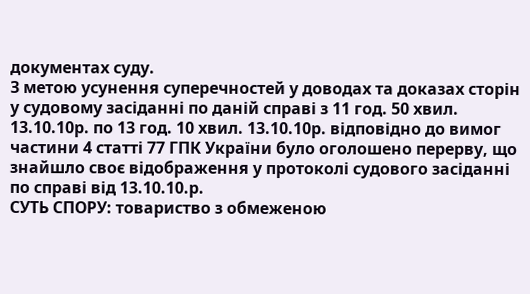документах суду.
З метою усунення суперечностей у доводах та доказах сторін у судовому засіданні по даній справі з 11 год. 50 хвил. 13.10.10р. по 13 год. 10 хвил. 13.10.10р. відповідно до вимог частини 4 статті 77 ГПК України було оголошено перерву, що знайшло своє відображення у протоколі судового засіданні по справі від 13.10.10.р.
СУТЬ СПОРУ: товариство з обмеженою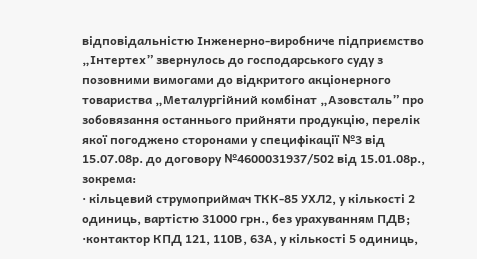відповідальністю Інженерно-виробниче підприємство „Інтертех” звернулось до господарського суду з позовними вимогами до відкритого акціонерного товариства „Металургійний комбінат „Азовсталь” про зобовязання останнього прийняти продукцію, перелік якої погоджено сторонами у специфікації №3 від 15.07.08р. до договору №4600031937/502 від 15.01.08р., зокрема:
· кільцевий струмоприймач ТКК-85 УХЛ2, у кількості 2 одиниць, вартістю 31000 грн., без урахуванням ПДВ;
·контактор КПД 121, 110В, 63А, у кількості 5 одиниць,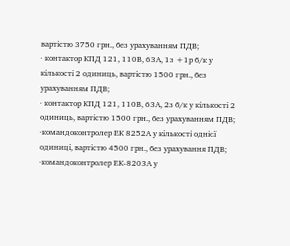вартістю 3750 грн., без урахуванням ПДВ;
· контактор КПД 121, 110В, 63А, 1з +1р б/к у кількості 2 одиниць, вартістю 1500 грн., без урахуванням ПДВ;
· контактор КПД 121, 110В, 63А, 2з б/к у кількості 2 одиниць, вартістю 1500 грн., без урахуванням ПДВ;
·командоконтролер ЕК 8252А у кількості однієї одиниці, вартістю 4500 грн., без урахування ПДВ;
·командоконтролер ЕК-8203А у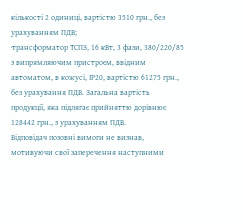кількості 2 одиниці, вартістю 3510 грн., без урахуванням ПДВ;
·трансформатор ТСПЗ, 16 кВт, 3 фази, 380/220/85 з випрямляючим пристроєм, ввідним автоматом, в кожусі, ІР20, вартістю 61275 грн., без урахування ПДВ. Загальна вартість продукції, яка підлягає прийняттю дорівнює 128442 грн., з урахуванням ПДВ.
Відповідач позовні вимоги не визнав, мотивуючи свої заперечення наступними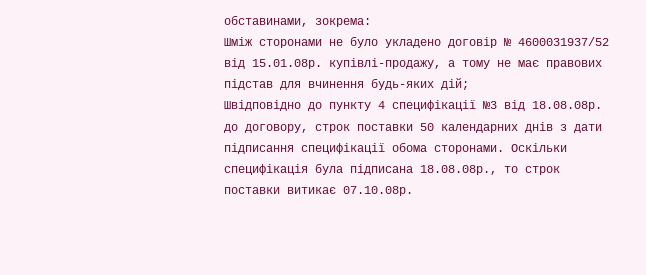обставинами, зокрема:
Шміж сторонами не було укладено договір № 4600031937/52 від 15.01.08р. купівлі-продажу, а тому не має правових підстав для вчинення будь-яких дій;
Швідповідно до пункту 4 специфікації №3 від 18.08.08р. до договору, строк поставки 50 календарних днів з дати підписання специфікації обома сторонами. Оскільки специфікація була підписана 18.08.08р., то строк поставки витикає 07.10.08р.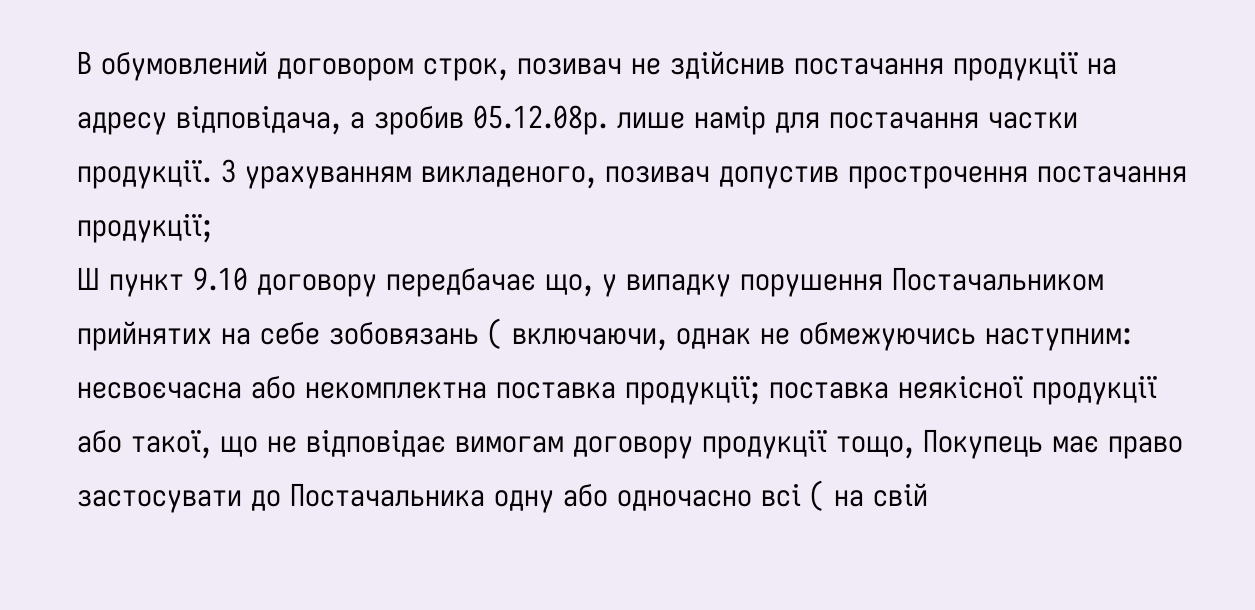В обумовлений договором строк, позивач не здійснив постачання продукції на адресу відповідача, а зробив 05.12.08р. лише намір для постачання частки продукції. З урахуванням викладеного, позивач допустив прострочення постачання продукції;
Ш пункт 9.10 договору передбачає що, у випадку порушення Постачальником прийнятих на себе зобовязань ( включаючи, однак не обмежуючись наступним: несвоєчасна або некомплектна поставка продукції; поставка неякісної продукції або такої, що не відповідає вимогам договору продукції тощо, Покупець має право застосувати до Постачальника одну або одночасно всі ( на свій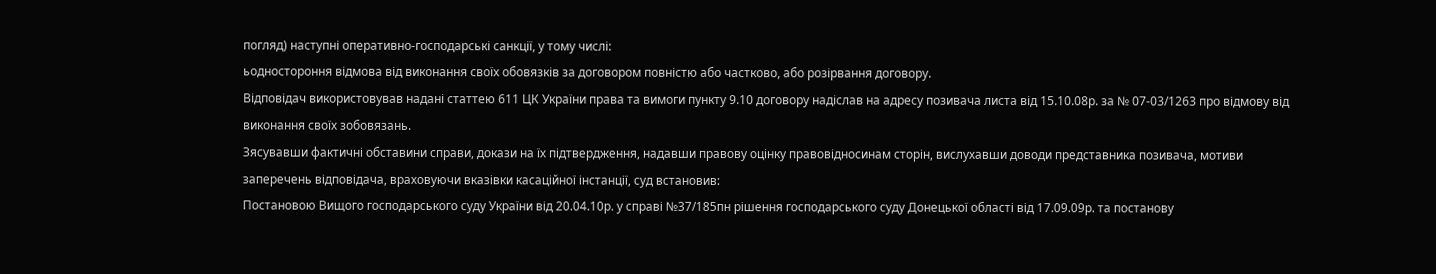погляд) наступні оперативно-господарські санкції, у тому числі:
ьодностороння відмова від виконання своїх обовязків за договором повністю або частково, або розірвання договору.
Відповідач використовував надані статтею 611 ЦК України права та вимоги пункту 9.10 договору надіслав на адресу позивача листа від 15.10.08р. за № 07-03/1263 про відмову від виконання своїх зобовязань.
Зясувавши фактичні обставини справи, докази на їх підтвердження, надавши правову оцінку правовідносинам сторін, вислухавши доводи представника позивача, мотиви заперечень відповідача, враховуючи вказівки касаційної інстанції, суд встановив:
Постановою Вищого господарського суду України від 20.04.10р. у справі №37/185пн рішення господарського суду Донецької області від 17.09.09р. та постанову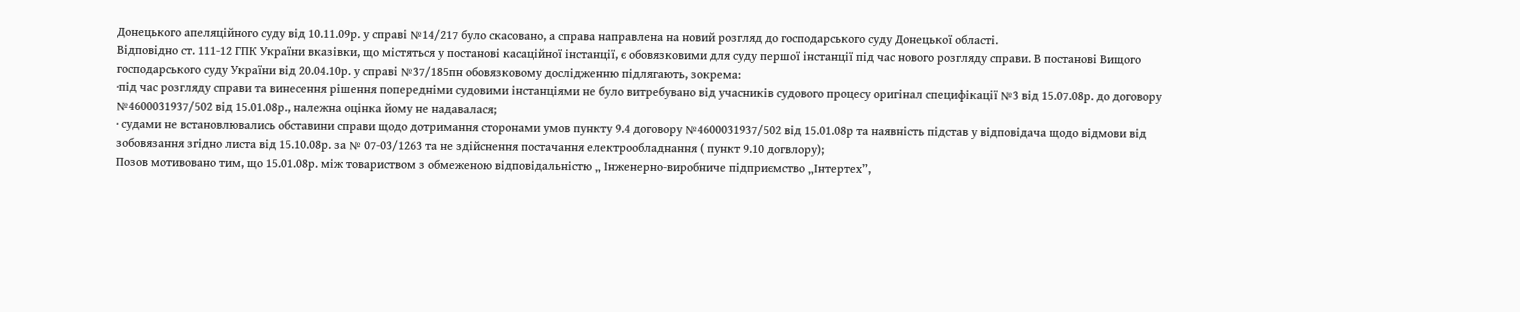Донецького апеляційного суду від 10.11.09р. у справі №14/217 було скасовано, а справа направлена на новий розгляд до господарського суду Донецької області.
Відповідно ст. 111-12 ГПК України вказівки, що містяться у постанові касаційної інстанції, є обовязковими для суду першої інстанції під час нового розгляду справи. В постанові Вищого господарського суду України від 20.04.10р. у справі №37/185пн обовязковому дослідженню підлягають, зокрема:
·під час розгляду справи та винесення рішення попередніми судовими інстанціями не було витребувано від учасників судового процесу оригінал специфікації №3 від 15.07.08р. до договору №4600031937/502 від 15.01.08р., належна оцінка йому не надавалася;
· судами не встановлювались обставини справи щодо дотримання сторонами умов пункту 9.4 договору №4600031937/502 від 15.01.08р та наявність підстав у відповідача щодо відмови від зобовязання згідно листа від 15.10.08р. за № 07-03/1263 та не здійснення постачання електрообладнання ( пункт 9.10 догвлору);
Позов мотивовано тим, що 15.01.08р. між товариством з обмеженою відповідальністю „ Інженерно-виробниче підприємство „Інтертех”,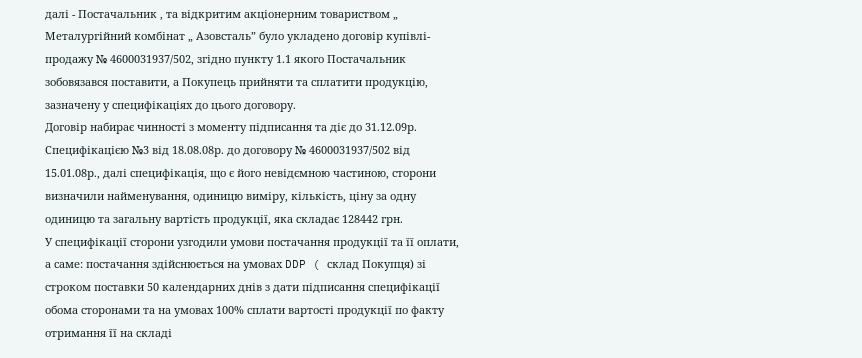далі - Постачальник , та відкритим акціонерним товариством „ Металургійний комбінат „ Азовсталь” було укладено договір купівлі-продажу № 4600031937/502, згідно пункту 1.1 якого Постачальник зобовязався поставити, а Покупець прийняти та сплатити продукцію, зазначену у специфікаціях до цього договору.
Договір набирає чинності з моменту підписання та діє до 31.12.09р. Специфікацією №3 від 18.08.08р. до договору № 4600031937/502 від 15.01.08р., далі специфікація, що є його невідємною частиною, сторони визначили найменування, одиницю виміру, кількість, ціну за одну одиницю та загальну вартість продукції, яка складає 128442 грн.
У специфікації сторони узгодили умови постачання продукції та її оплати, а саме: постачання здійснюється на умовах DDP ( склад Покупця) зі строком поставки 50 календарних днів з дати підписання специфікації обома сторонами та на умовах 100% сплати вартості продукції по факту отримання її на складі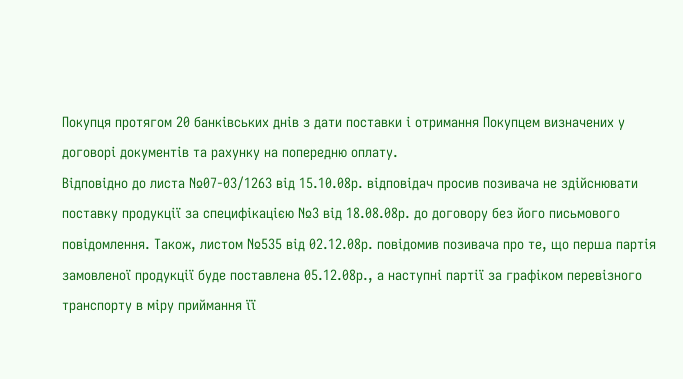Покупця протягом 20 банківських днів з дати поставки і отримання Покупцем визначених у договорі документів та рахунку на попередню оплату.
Відповідно до листа №07-03/1263 від 15.10.08р. відповідач просив позивача не здійснювати поставку продукції за специфікацією №3 від 18.08.08р. до договору без його письмового повідомлення. Також, листом №535 від 02.12.08р. повідомив позивача про те, що перша партія замовленої продукції буде поставлена 05.12.08р., а наступні партії за графіком перевізного транспорту в міру приймання її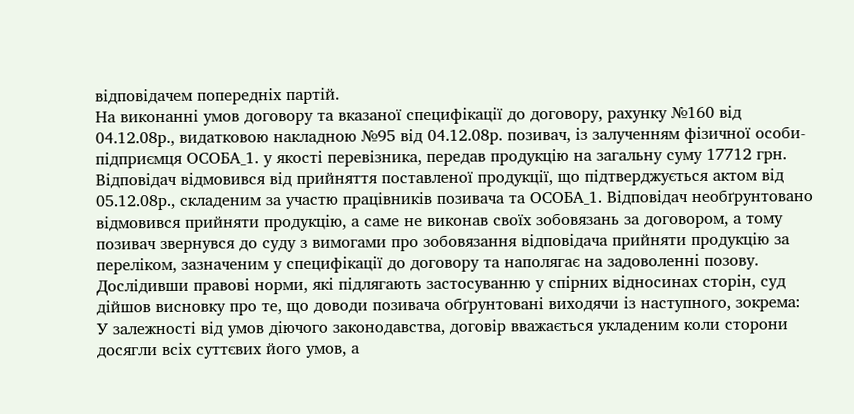відповідачем попередніх партій.
На виконанні умов договору та вказаної специфікації до договору, рахунку №160 від 04.12.08р., видатковою накладною №95 від 04.12.08р. позивач, із залученням фізичної особи-підприємця ОСОБА_1. у якості перевізника, передав продукцію на загальну суму 17712 грн.
Відповідач відмовився від прийняття поставленої продукції, що підтверджується актом від 05.12.08р., складеним за участю працівників позивача та ОСОБА_1. Відповідач необґрунтовано відмовився прийняти продукцію, а саме не виконав своїх зобовязань за договором, а тому позивач звернувся до суду з вимогами про зобовязання відповідача прийняти продукцію за переліком, зазначеним у специфікації до договору та наполягає на задоволенні позову.
Дослідивши правові норми, які підлягають застосуванню у спірних відносинах сторін, суд дійшов висновку про те, що доводи позивача обґрунтовані виходячи із наступного, зокрема:
У залежності від умов діючого законодавства, договір вважається укладеним коли сторони досягли всіх суттєвих його умов, а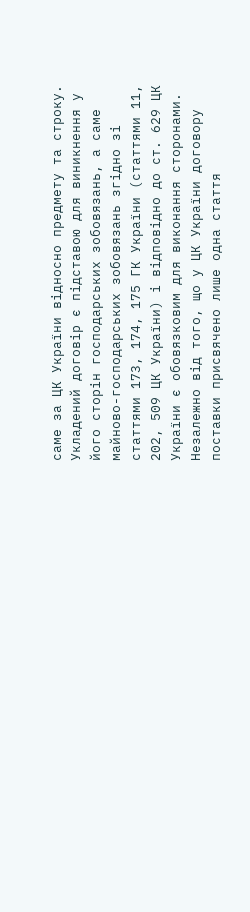саме за ЦК України відносно предмету та строку.
Укладений договір є підставою для виникнення у його сторін господарських зобовязань, а саме майново-господарських зобовязань згідно зі статтями 173, 174, 175 ГК України (статтями 11, 202, 509 ЦК України) і відповідно до ст. 629 ЦК України є обовязковим для виконання сторонами.
Незалежно від того, що у ЦК України договору поставки присвячено лише одна стаття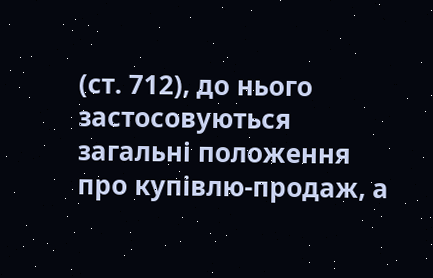(ст. 712), до нього застосовуються загальні положення про купівлю-продаж, а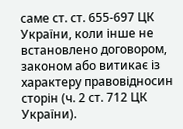саме ст. ст. 655-697 ЦК України, коли інше не встановлено договором, законом або витикає із характеру правовідносин сторін (ч. 2 ст. 712 ЦК України).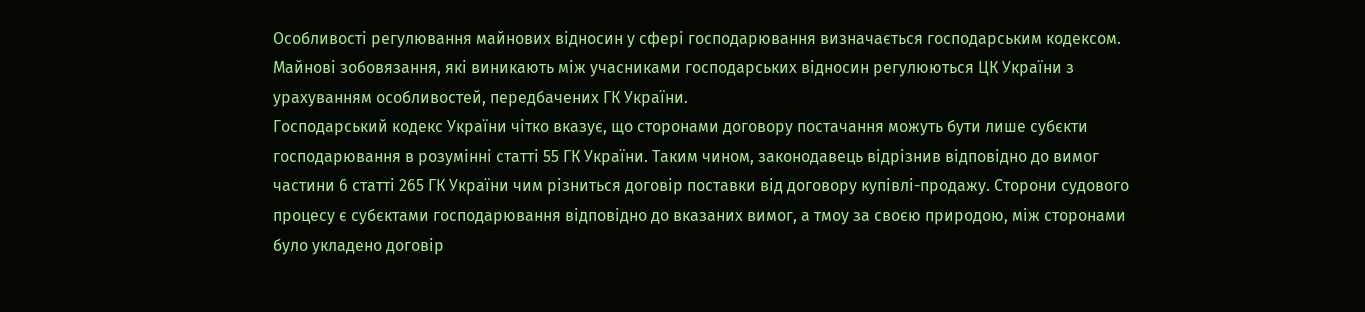Особливості регулювання майнових відносин у сфері господарювання визначається господарським кодексом. Майнові зобовязання, які виникають між учасниками господарських відносин регулюються ЦК України з урахуванням особливостей, передбачених ГК України.
Господарський кодекс України чітко вказує, що сторонами договору постачання можуть бути лише субєкти господарювання в розумінні статті 55 ГК України. Таким чином, законодавець відрізнив відповідно до вимог частини 6 статті 265 ГК України чим різниться договір поставки від договору купівлі-продажу. Сторони судового процесу є субєктами господарювання відповідно до вказаних вимог, а тмоу за своєю природою, між сторонами було укладено договір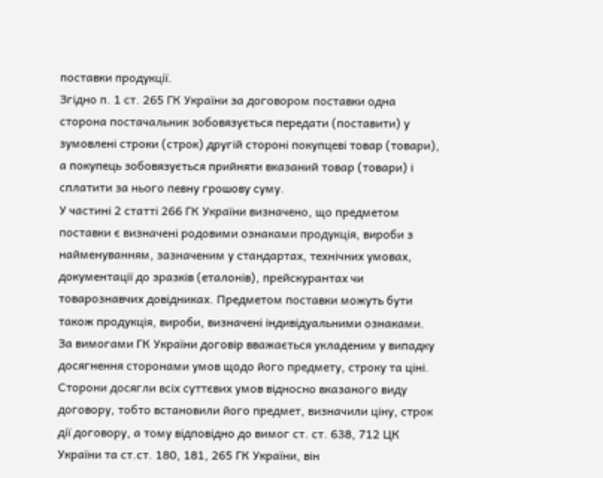поставки продукції.
Згідно п. 1 ст. 265 ГК України за договором поставки одна сторона постачальник зобовязується передати (поставити) у зумовлені строки (строк) другій стороні покупцеві товар (товари), а покупець зобовязується прийняти вказаний товар (товари) і сплатити за нього певну грошову суму.
У частині 2 статті 266 ГК України визначено, що предметом поставки є визначені родовими ознаками продукція, вироби з найменуванням, зазначеним у стандартах, технічних умовах, документації до зразків (еталонів), прейскурантах чи товарознавчих довідниках. Предметом поставки можуть бути також продукція, вироби, визначені індивідуальними ознаками.
За вимогами ГК України договір вважається укладеним у випадку досягнення сторонами умов щодо його предмету, строку та ціні. Сторони досягли всіх суттєвих умов відносно вказаного виду договору, тобто встановили його предмет, визначили ціну, строк дії договору, а тому відповідно до вимог ст. ст. 638, 712 ЦК України та ст.ст. 180, 181, 265 ГК України, він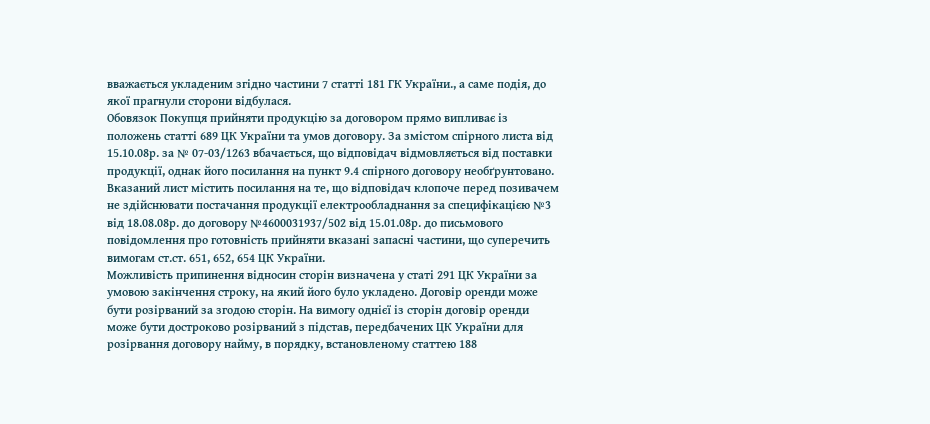вважається укладеним згідно частини 7 статті 181 ГК України., а саме подія, до якої прагнули сторони відбулася.
Обовязок Покупця прийняти продукцію за договором прямо випливає із положень статті 689 ЦК України та умов договору. За змістом спірного листа від 15.10.08р. за № 07-03/1263 вбачається, що відповідач відмовляється від поставки продукції, однак його посилання на пункт 9.4 спірного договору необґрунтовано. Вказаний лист містить посилання на те, що відповідач клопоче перед позивачем не здійснювати постачання продукції електрообладнання за специфікацією №3 від 18.08.08р. до договору №4600031937/502 від 15.01.08р. до письмового повідомлення про готовність прийняти вказані запасні частини, що суперечить вимогам ст.ст. 651, 652, 654 ЦК України.
Можливість припинення відносин сторін визначена у статі 291 ЦК України за умовою закінчення строку, на який його було укладено. Договір оренди може бути розірваний за згодою сторін. На вимогу однієї із сторін договір оренди може бути достроково розірваний з підстав, передбачених ЦК України для розірвання договору найму, в порядку, встановленому статтею 188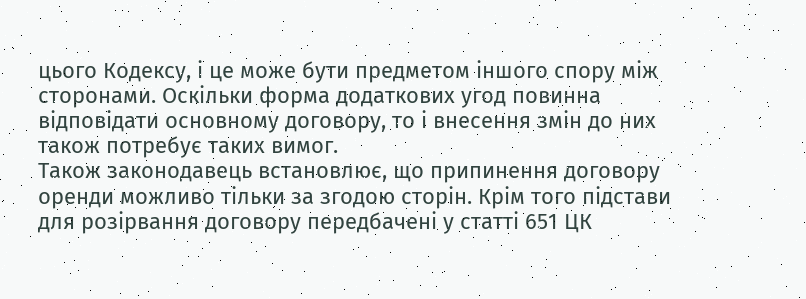цього Кодексу, і це може бути предметом іншого спору між сторонами. Оскільки форма додаткових угод повинна відповідати основному договору, то і внесення змін до них також потребує таких вимог.
Також законодавець встановлює, що припинення договору оренди можливо тільки за згодою сторін. Крім того підстави для розірвання договору передбачені у статті 651 ЦК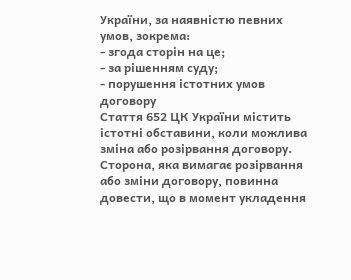України, за наявністю певних умов, зокрема:
- згода сторін на це;
- за рішенням суду;
- порушення істотних умов договору
Стаття 652 ЦК України містить істотні обставини, коли можлива зміна або розірвання договору. Сторона, яка вимагає розірвання або зміни договору, повинна довести, що в момент укладення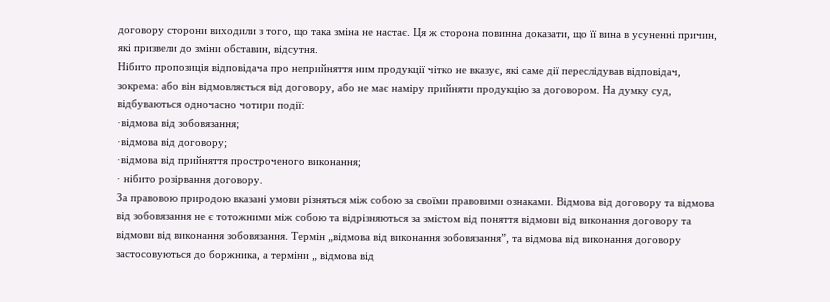договору сторони виходили з того, що така зміна не настає. Ця ж сторона повинна доказати, що її вина в усуненні причин, які призвели до зміни обставин, відсутня.
Нібито пропозиція відповідача про неприйняття ним продукції чітко не вказує, які саме дії переслідував відповідач, зокрема: або він відмовляється від договору, або не має наміру прийняти продукцію за договором. На думку суд, відбуваються одночасно чотири події:
·відмова від зобовязання;
·відмова від договору;
·відмова від прийняття простроченого виконання;
· нібито розірвання договору.
За правовою природою вказані умови різняться між собою за своїми правовими ознаками. Відмова від договору та відмова від зобовязання не є тотожними між собою та відрізняються за змістом від поняття відмови від виконання договору та відмови від виконання зобовязання. Термін „відмова від виконання зобовязання”, та відмова від виконання договору застосовуються до боржника, а терміни „ відмова від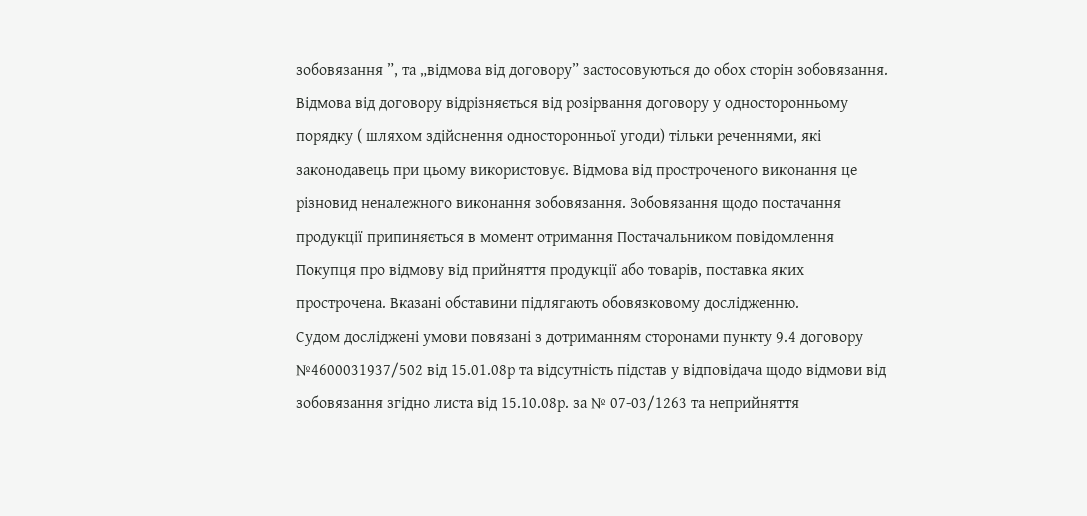зобовязання ”, та „відмова від договору” застосовуються до обох сторін зобовязання.
Відмова від договору відрізняється від розірвання договору у односторонньому порядку ( шляхом здійснення односторонньої угоди) тільки реченнями, які законодавець при цьому використовує. Відмова від простроченого виконання це різновид неналежного виконання зобовязання. Зобовязання щодо постачання продукції припиняється в момент отримання Постачальником повідомлення Покупця про відмову від прийняття продукції або товарів, поставка яких прострочена. Вказані обставини підлягають обовязковому дослідженню.
Судом досліджені умови повязані з дотриманням сторонами пункту 9.4 договору №4600031937/502 від 15.01.08р та відсутність підстав у відповідача щодо відмови від зобовязання згідно листа від 15.10.08р. за № 07-03/1263 та неприйняття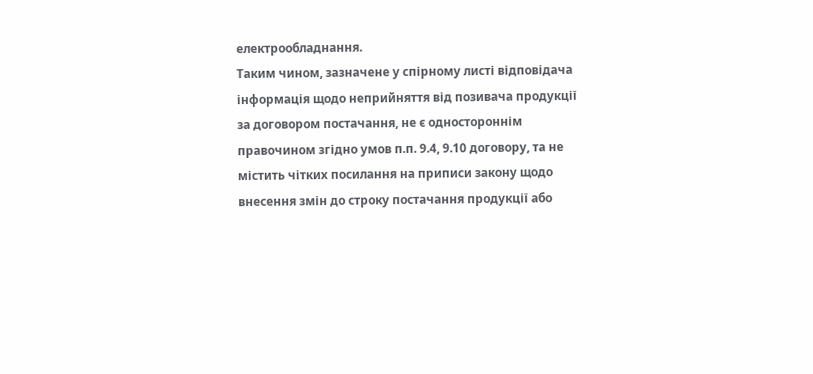електрообладнання.
Таким чином, зазначене у спірному листі відповідача інформація щодо неприйняття від позивача продукції за договором постачання, не є одностороннім правочином згідно умов п.п. 9.4, 9.10 договору, та не містить чітких посилання на приписи закону щодо внесення змін до строку постачання продукції або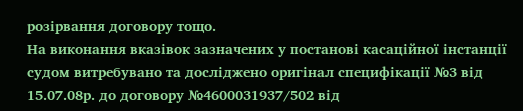розірвання договору тощо.
На виконання вказівок зазначених у постанові касаційної інстанції судом витребувано та досліджено оригінал специфікації №3 від 15.07.08р. до договору №4600031937/502 від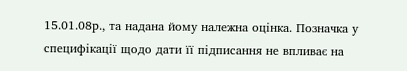15.01.08р., та надана йому належна оцінка. Позначка у специфікації щодо дати її підписання не впливає на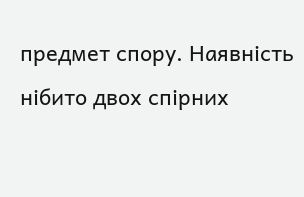предмет спору. Наявність нібито двох спірних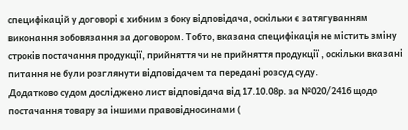специфікацій у договорі є хибним з боку відповідача, оскільки є затягуванням виконання зобовязання за договором. Тобто, вказана специфікація не містить зміну строків постачання продукції, прийняття чи не прийняття продукції , оскільки вказані питання не були розглянути відповідачем та передані розсуд суду.
Додатково судом досліджено лист відповідача від 17.10.08р. за №020/2416 щодо постачання товару за іншими правовідносинами (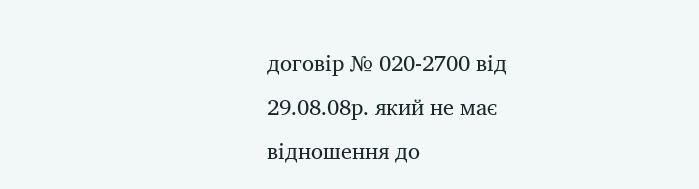договір № 020-2700 від 29.08.08р. який не має відношення до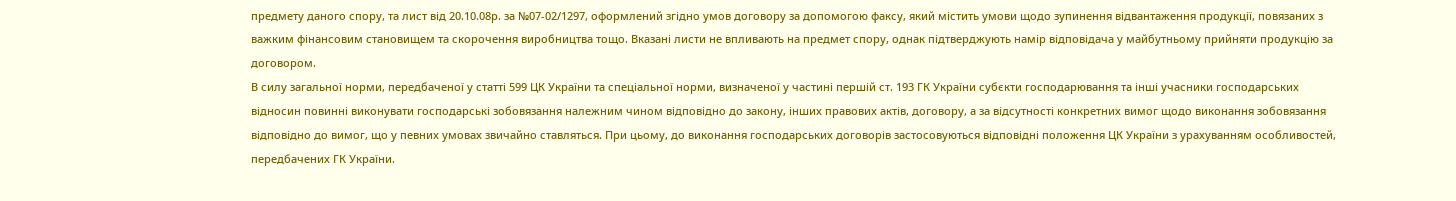предмету даного спору, та лист від 20.10.08р. за №07-02/1297, оформлений згідно умов договору за допомогою факсу, який містить умови щодо зупинення відвантаження продукції, повязаних з важким фінансовим становищем та скорочення виробництва тощо. Вказані листи не впливають на предмет спору, однак підтверджують намір відповідача у майбутньому прийняти продукцію за договором.
В силу загальної норми, передбаченої у статті 599 ЦК України та спеціальної норми, визначеної у частині першій ст. 193 ГК України субєкти господарювання та інші учасники господарських відносин повинні виконувати господарські зобовязання належним чином відповідно до закону, інших правових актів, договору, а за відсутності конкретних вимог щодо виконання зобовязання відповідно до вимог, що у певних умовах звичайно ставляться. При цьому, до виконання господарських договорів застосовуються відповідні положення ЦК України з урахуванням особливостей, передбачених ГК України.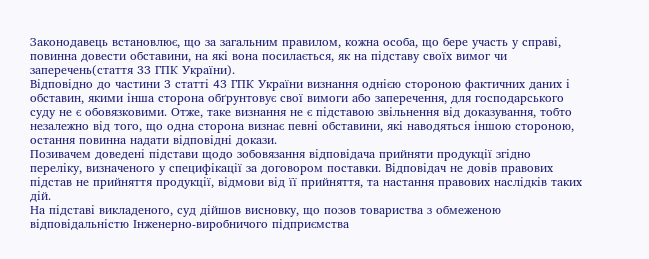Законодавець встановлює, що за загальним правилом, кожна особа, що бере участь у справі, повинна довести обставини, на які вона посилається, як на підставу своїх вимог чи заперечень(стаття 33 ГПК України).
Відповідно до частини 3 статті 43 ГПК України визнання однією стороною фактичних даних і обставин, якими інша сторона обґрунтовує свої вимоги або заперечення, для господарського суду не є обовязковими. Отже, таке визнання не є підставою звільнення від доказування, тобто незалежно від того, що одна сторона визнає певні обставини, які наводяться іншою стороною, остання повинна надати відповідні докази.
Позивачем доведені підстави щодо зобовязання відповідача прийняти продукції згідно переліку, визначеного у специфікації за договором поставки. Відповідач не довів правових підстав не прийняття продукції, відмови від її прийняття, та настання правових наслідків таких дій.
На підставі викладеного, суд дійшов висновку, що позов товариства з обмеженою відповідальністю Інженерно-виробничого підприємства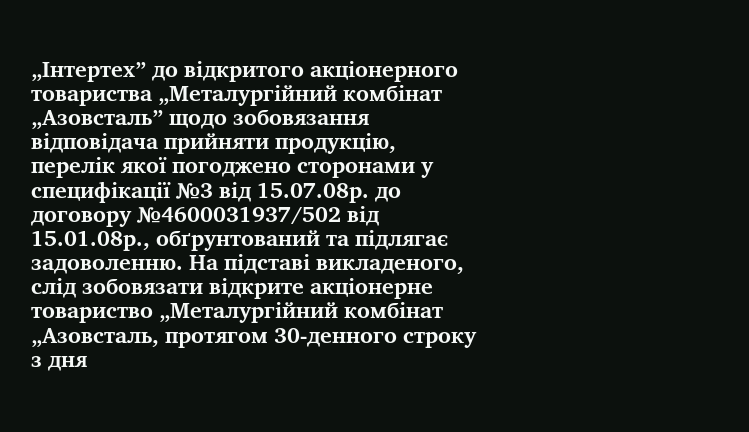„Інтертех” до відкритого акціонерного товариства „Металургійний комбінат „Азовсталь” щодо зобовязання відповідача прийняти продукцію, перелік якої погоджено сторонами у специфікації №3 від 15.07.08р. до договору №4600031937/502 від 15.01.08р., обґрунтований та підлягає задоволенню. На підставі викладеного, слід зобовязати відкрите акціонерне товариство „Металургійний комбінат „Азовсталь, протягом 30-денного строку з дня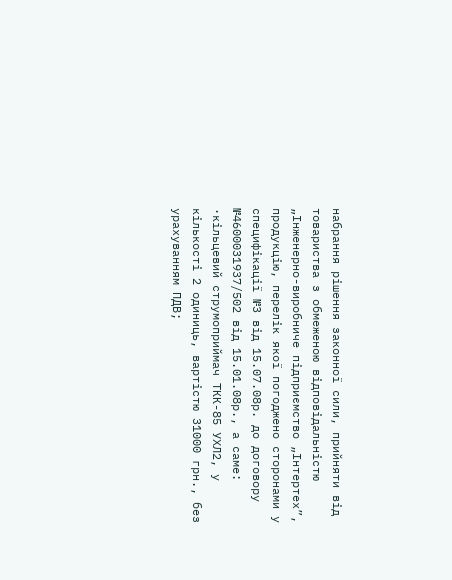набрання рішення законної сили, прийняти від товариства з обмеженою відповідальністю „Інженерно-виробниче підприємство „Інтертех”, продукцію, перелік якої погоджено сторонами у специфікації №3 від 15.07.08р. до договору №4600031937/502 від 15.01.08р., а саме:
·кільцевий струмоприймач ТКК-85 УХЛ2, у кількості 2 одиниць, вартістю 31000 грн., без урахуванням ПДВ;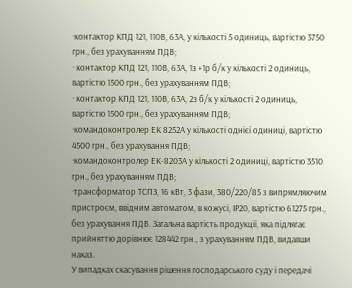·контактор КПД 121, 110В, 63А, у кількості 5 одиниць, вартістю 3750 грн., без урахуванням ПДВ;
· контактор КПД 121, 110В, 63А, 1з +1р б/к у кількості 2 одиниць, вартістю 1500 грн., без урахуванням ПДВ;
· контактор КПД 121, 110В, 63А, 2з б/к у кількості 2 одиниць, вартістю 1500 грн., без урахуванням ПДВ;
·командоконтролер ЕК 8252А у кількості однієї одиниці, вартістю 4500 грн., без урахування ПДВ;
·командоконтролер ЕК-8203А у кількості 2 одиниці, вартістю 3510 грн., без урахуванням ПДВ;
·трансформатор ТСПЗ, 16 кВт, 3 фази, 380/220/85 з випрямляючим пристроєм, ввідним автоматом, в кожусі, ІР20, вартістю 61275 грн., без урахування ПДВ. Загальна вартість продукції, яка підлягає прийняттю дорівнює 128442 грн., з урахуванням ПДВ, видавши наказ.
У випадках скасування рішення господарського суду і передачі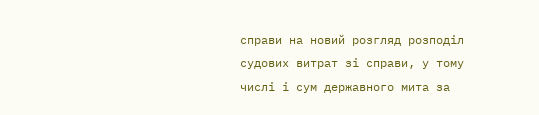справи на новий розгляд розподіл судових витрат зі справи, у тому числі і сум державного мита за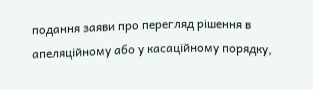подання заяви про перегляд рішення в апеляційному або у касаційному порядку,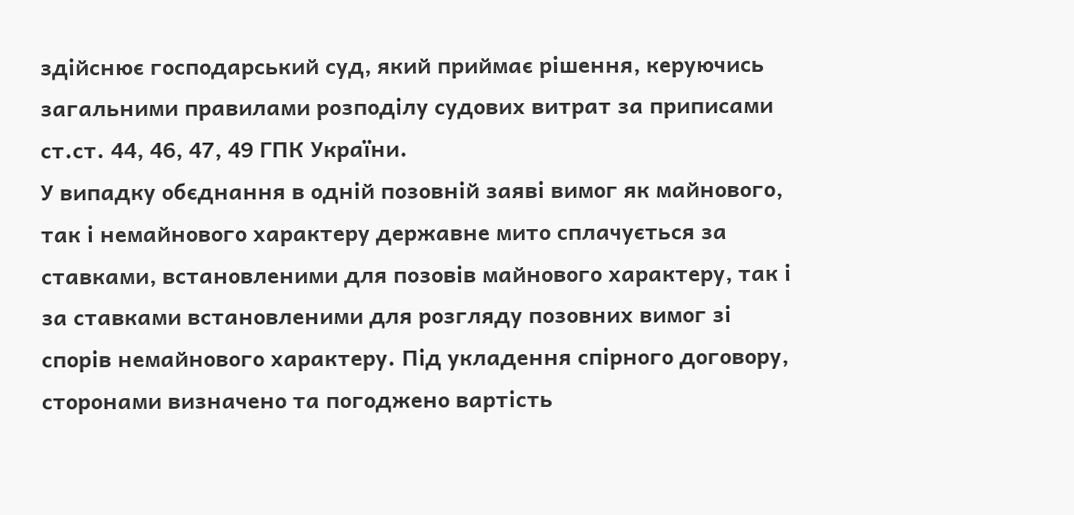здійснює господарський суд, який приймає рішення, керуючись загальними правилами розподілу судових витрат за приписами ст.ст. 44, 46, 47, 49 ГПК України.
У випадку обєднання в одній позовній заяві вимог як майнового, так і немайнового характеру державне мито сплачується за ставками, встановленими для позовів майнового характеру, так і за ставками встановленими для розгляду позовних вимог зі спорів немайнового характеру. Під укладення спірного договору, сторонами визначено та погоджено вартість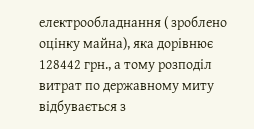електрообладнання ( зроблено оцінку майна), яка дорівнює 128442 грн., а тому розподіл витрат по державному миту відбувається з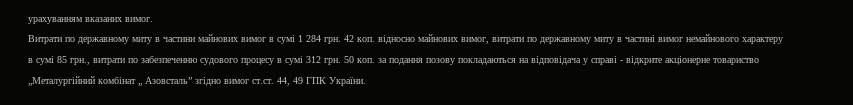урахуванням вказаних вимог.
Витрати по державному миту в частини майнових вимог в сумі 1 284 грн. 42 коп. відносно майнових вимог, витрати по державному миту в частині вимог немайнового характеру в сумі 85 грн., витрати по забезпеченню судового процесу в сумі 312 грн. 50 коп. за подання позову покладаються на відповідача у справі - відкрите акціонерне товариство „Металургійний комбінат „ Азовсталь” згідно вимог ст.ст. 44, 49 ГПК України.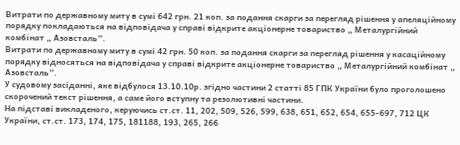Витрати по державному миту в сумі 642 грн. 21 коп. за подання скарги за перегляд рішення у апеляційному порядку покладаються на відповідача у справі відкрите акціонерне товариство „ Металургійний комбінат „ Азовсталь”.
Витрати по державному миту в сумі 42 грн. 50 коп. за подання скарги за перегляд рішення у касаційному порядку відносяться на відповідача у справі відкрите акціонерне товариство „ Металургійний комбінат „ Азовсталь”.
У судовому засіданні, яке відбулося 13.10.10р. згідно частини 2 статті 85 ГПК України було проголошено скорочений текст рішення, а саме його вступну та резолютивні частини.
На підставі викладеного, керуючись ст.ст. 11, 202, 509, 526, 599, 638, 651, 652, 654, 655-697, 712 ЦК України, ст.ст. 173, 174, 175, 181188, 193, 265, 266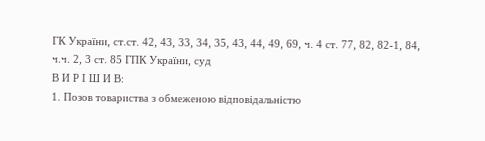ГК України, ст.ст. 42, 43, 33, 34, 35, 43, 44, 49, 69, ч. 4 ст. 77, 82, 82-1, 84, ч.ч. 2, 3 ст. 85 ГПК України, суд
В И Р І Ш И В:
1. Позов товариства з обмеженою відповідальністю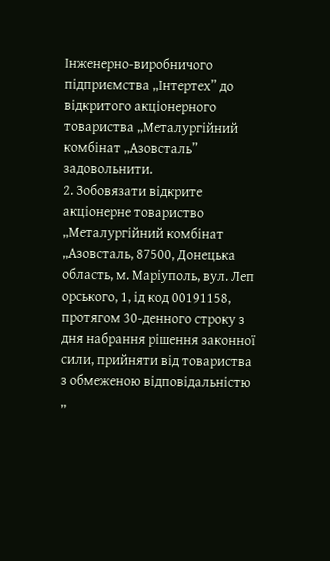Інженерно-виробничого підприємства „Інтертех” до відкритого акціонерного товариства „Металургійний комбінат „Азовсталь” задовольнити.
2. Зобовязати відкрите акціонерне товариство „Металургійний комбінат „Азовсталь, 87500, Донецька область, м. Маріуполь, вул. Леп орського, 1, ід код 00191158, протягом 30-денного строку з дня набрання рішення законної сили, прийняти від товариства з обмеженою відповідальністю „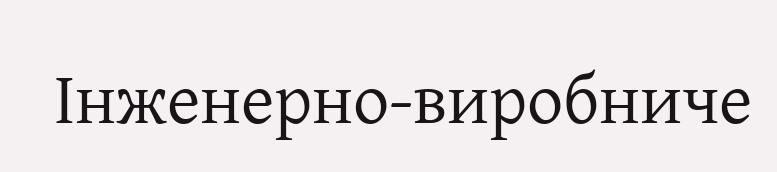Інженерно-виробниче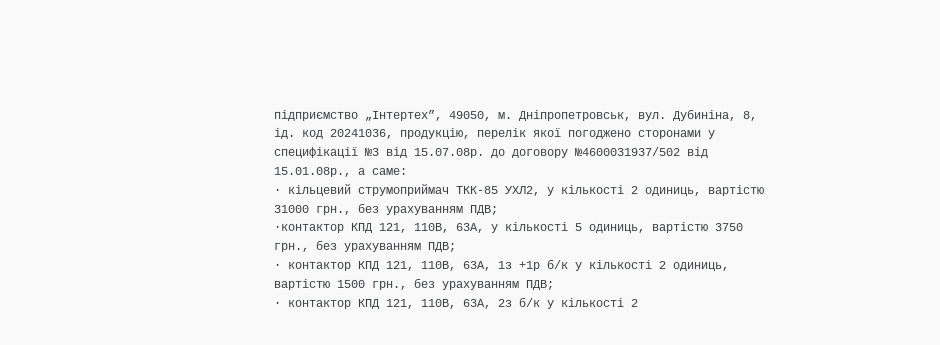підприємство „Інтертех”, 49050, м. Дніпропетровськ, вул. Дубиніна, 8, ід. код 20241036, продукцію, перелік якої погоджено сторонами у специфікації №3 від 15.07.08р. до договору №4600031937/502 від 15.01.08р., а саме:
· кільцевий струмоприймач ТКК-85 УХЛ2, у кількості 2 одиниць, вартістю 31000 грн., без урахуванням ПДВ;
·контактор КПД 121, 110В, 63А, у кількості 5 одиниць, вартістю 3750 грн., без урахуванням ПДВ;
· контактор КПД 121, 110В, 63А, 1з +1р б/к у кількості 2 одиниць, вартістю 1500 грн., без урахуванням ПДВ;
· контактор КПД 121, 110В, 63А, 2з б/к у кількості 2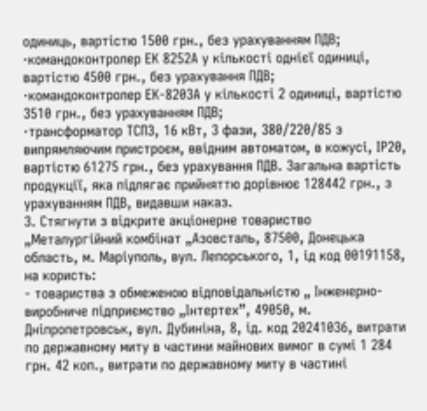одиниць, вартістю 1500 грн., без урахуванням ПДВ;
·командоконтролер ЕК 8252А у кількості однієї одиниці, вартістю 4500 грн., без урахування ПДВ;
·командоконтролер ЕК-8203А у кількості 2 одиниці, вартістю 3510 грн., без урахуванням ПДВ;
·трансформатор ТСПЗ, 16 кВт, 3 фази, 380/220/85 з випрямляючим пристроєм, ввідним автоматом, в кожусі, ІР20, вартістю 61275 грн., без урахування ПДВ. Загальна вартість продукції, яка підлягає прийняттю дорівнює 128442 грн., з урахуванням ПДВ, видавши наказ.
3. Стягнути з відкрите акціонерне товариство „Металургійний комбінат „Азовсталь, 87500, Донецька область, м. Маріуполь, вул. Лепорського, 1, ід код 00191158, на користь:
- товариства з обмеженою відповідальністю „ Інженерно-виробниче підприємство „Інтертех”, 49050, м. Дніпропетровськ, вул. Дубиніна, 8, ід. код 20241036, витрати по державному миту в частини майнових вимог в сумі 1 284 грн. 42 коп., витрати по державному миту в частині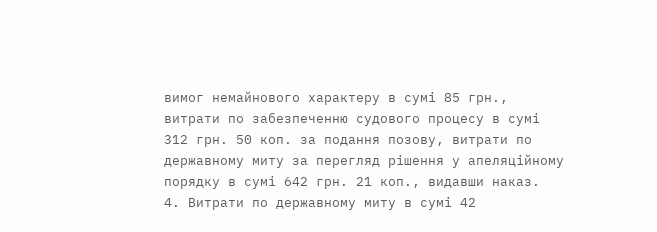вимог немайнового характеру в сумі 85 грн., витрати по забезпеченню судового процесу в сумі 312 грн. 50 коп. за подання позову, витрати по державному миту за перегляд рішення у апеляційному порядку в сумі 642 грн. 21 коп., видавши наказ.
4. Витрати по державному миту в сумі 42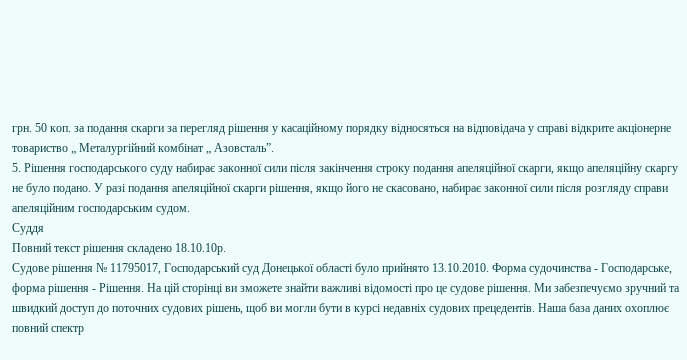грн. 50 коп. за подання скарги за перегляд рішення у касаційному порядку відносяться на відповідача у справі відкрите акціонерне товариство „ Металургійний комбінат „ Азовсталь”.
5. Рішення господарського суду набирає законної сили після закінчення строку подання апеляційної скарги, якщо апеляційну скаргу не було подано. У разі подання апеляційної скарги рішення, якщо його не скасовано, набирає законної сили після розгляду справи апеляційним господарським судом.
Суддя
Повний текст рішення складено 18.10.10р.
Судове рішення № 11795017, Господарський суд Донецької області було прийнято 13.10.2010. Форма судочинства - Господарське, форма рішення - Рішення. На цій сторінці ви зможете знайти важливі відомості про це судове рішення. Ми забезпечуємо зручний та швидкий доступ до поточних судових рішень, щоб ви могли бути в курсі недавніх судових прецедентів. Наша база даних охоплює повний спектр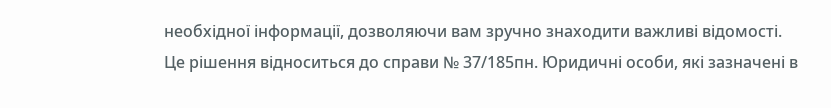необхідної інформації, дозволяючи вам зручно знаходити важливі відомості.
Це рішення відноситься до справи № 37/185пн. Юридичні особи, які зазначені в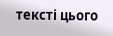тексті цього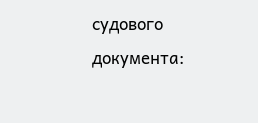судового документа: